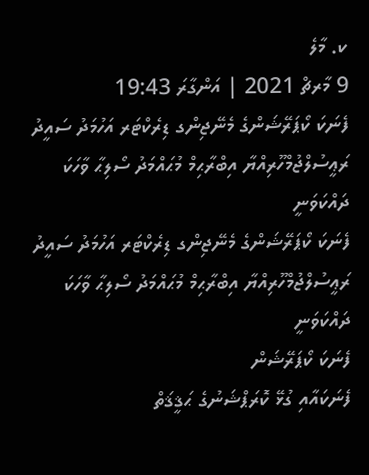ކ. މާލެ
9 މާރޗް 2021 | އަންގާރަ 19:43
ފެނަކަ ކޯޕަރޭޝަންގެ މެނޭޖިންގ ޑިރެކްޓަރ އަހުމަދު ސައީދު ރަޢީސުލްޖުމްހޫރިއްޔާ އިބްރާޙިމް މުޙައްމަދު ސޯލިޙާ ވާހަކަ ދައްކަވަނީ
ފެނަކަ ކޯޕަރޭޝަންގެ މެނޭޖިންގ ޑިރެކްޓަރ އަހުމަދު ސައީދު ރަޢީސުލްޖުމްހޫރިއްޔާ އިބްރާޙިމް މުޙައްމަދު ސޯލިޙާ ވާހަކަ ދައްކަވަނީ
ފެނަކަ ކޯޕަރޭޝަން
ފެނަކައާއި ގުޅޭ ކޮރަޕްޝަނުގެ ޙަޤީޤަތް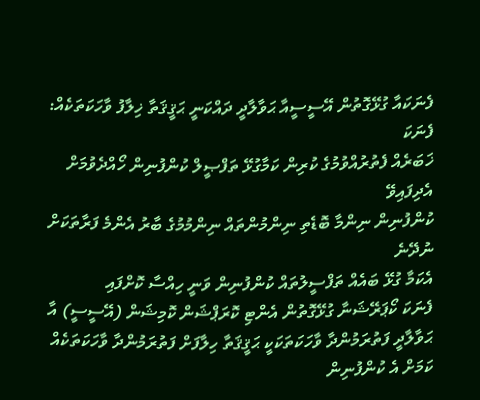ފެނަކައާ ގުޅޭގޮތުން އޭސީސީއާ ޙަވާލާދީ ދައްކަނީ ޙަޤީޤަތާ ޚިލާފު ވާހަކަތަކެއް: ފެނަކަ
ޚަބަރެއް ފެތުރުއްވުމުގެ ކުރިން ކަމާގުޅޭ ތަފްޞީލް ކުންފުނިން ހޯއްދެވުމަށް އެދިފައިވޭ
ކުންފުނިން ނިންމާ ބޮޑެތި ނިންމުންތައް ނިންމުމުގެ ބާރު އެންމެ ފަރާތަކަށް ނުދޭނެ
އެކަމާ ގުޅޭ ބައެއް ތަފްސީލުތައް ކުންފުނިން ވަނީ ހިއްސާ ކޮށްފައި
ފެނަކަ ކޯޕަރޭޝަނާ ގުޅޭގޮތުން އެންޓި ކޮރަޕްޝަން ކޮމިޝަން (އޭސީސީ) އާ ޙަވާލާދީ ފަތުރަމުންދާ ވާހަކަތަކަކީ ޙަޤީޤަތާ ހިލާފަށް ފަތުރަމުންދާ ވާހަކަތަކެއް ކަމަށް އެ ކުންފުނިން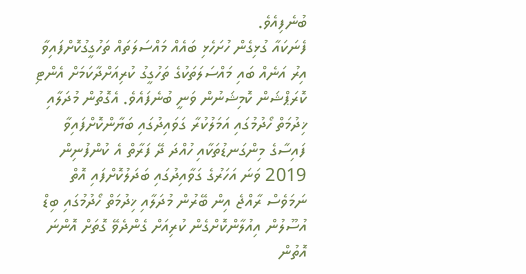ބުނެފިއެވެ.
ފެނަކައާ ގުޅިގެން ހުށަހެޅި ބައެއް މައްސަލަތައް ތަހުގީގުކޮށްފައިވާ އިރު އަނެއް ބައި މައްސަލަތަކުގެ ތަހުގީގު ކުރިއަށްދާކަމަށް އެންޓި ކޮރަޕްޝަން ކޮމިޝަނުން ވަނީ ބުނެފައެވެ. އެގޮތުން މުދަލާއި ޚިދުމަތް ހޯދުމުގައި އަމަލުކުރާ ގަވައިދުގައި ބަޔާންކޮށްފައިވާ ފައިސާގެ މިންގަނޑުތަކާއި ހުއްދަ ދޭ ފަރާތް އެ ކުންފުނިން 2019 ވަނަ އަހަރުގެ ގަވާއިދުގައި ބަދަލުކޮށްފައި އޮތް ނަމަވެސް ރާއްޖެ އިން ބޭރުން މުދަލާއި ޚިދުމަތް ހޯދުމުގައި ބިޑް އުސޫލުން އިއުލާންކޮށްގެން ކުރިއަށް ގެންދެވޭ ގޮތަށް އޮންނަ އޮތުން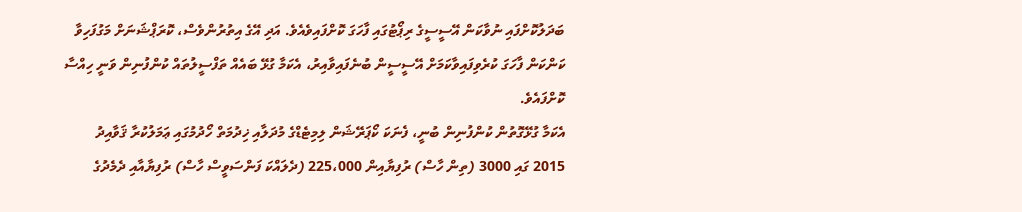ބަދަލުކޮށްފައި ނުވާކަން އޭސީސީގެ ރިޕޯޓުގައި ފާހަގަ ކޮށްފައިވެއެވެ. އަދި އޭގެ އިތުރުންވެސް، ކޮރަޕްޝަނަށް މަގުފަހިވާ ކަންކަން ފާހަގަ ކުރެވިފައިވާކަމަށް އޭސީސީން ބުނެފައިވާއިރު، އެކަމާ ގުޅޭ ބައެއް ތަފްސީލުތައް ކުންފުނިން ވަނީ ހިއްސާ ކޮށްފައެވެ.
އެކަމާ ގުޅޭގޮތުން ކުންފުނިން ބުނީ، ފެނަކަ ކޯޕަރޭޝަން ލިމިޓެޑްގެ މުދަލާއި ޚިދުމަތް ހޯދުމުގައި ޢަމަލުކުރާ ޤަވާއިދު 2015 ގައި 3000 (ތިން ހާސް) ރުފިޔާއިން 225،000 (ދެލައްކަ ފަންސަވީސް ހާސް) ރުފިޔާއާއި ދެމެދުގެ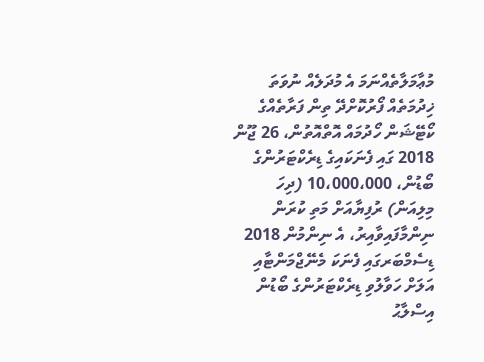މުޢާމަލާތެއްނަމަ އެ މުދަލެއް ނުވަތަ ޚިދުމަތެއް ފޯރުކޮށްދޭ ތިން ފަރާތެއްގެ ކޯޓޭޝަން ހޯދުމައް އޮތްއޮތުން، 26 ޖޫން 2018 ގައި ފެނަކައިގެ ޑިރެކްޓަރުންގެ ބޯޑުން، 10،000،000 (ދިހަ މިލިއަން) ރުފިޔާއަށް މަތި ކުރަން ނިންމާފައިވާއިރު، އެ ނިންމުން 2018 ޑިސެމްބަރގައި ފެނަކަ މެނޭޖްމަންޓާއި އަލަށް ހަވާލުވި ޑިރެކްޓަރުންގެ ބޯޑުން އިސްލާޙު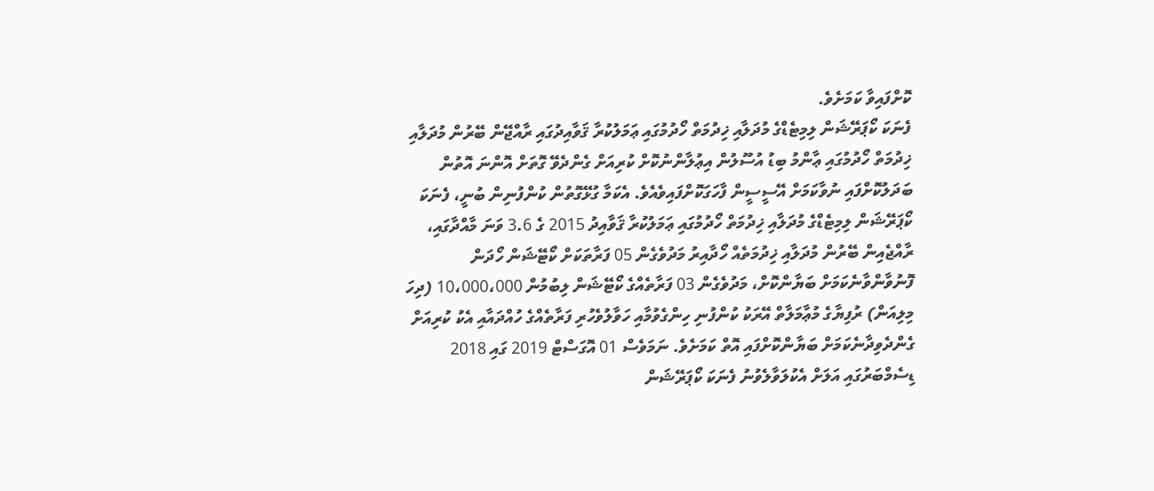ކޮށްފައިވާ ކަމަށެވެ.
ފެނަކަ ކޯޕަރޭޝަން ލިމިޓެޑްގެ މުދަލާއި ޚިދުމަތް ހޯދުމުގައި ޢަމަލުކުރާ ޤަވާއިދުގައި ރާއްޖޭން ބޭރުން މުދަލާއި ޚިދުމަތް ހޯދުމުގައި ޢާންމު ބިޑު އުސޫލުން އިޢުލާންނުކޮށް ކުރިއަށް ގެންދެވޭ ގޮތަށް އޮންނަ އޮތުން ބަދަލުކޮށްފައި ނުވާކަމަށް އޭސީސީން ފާހަގަކޮށްފައިވެއެވެ. އެކަމާ ގުޅޭގޮތުން ކުންފުނިން ބުނީ، ފެނަކަ ކޯޕަރޭޝަން ލިމިޓެޑްގެ މުދަލާއި ޚިދުމަތް ހޯދުމުގައި ޢަމަލުކުރާ ޤަވާއިދު 2015 ގެ 3.6 ވަނަ މާއްދާގައި، ރާއްޖެއިން ބޭރުން މުދަލާއި ޚިދުމަތެއް ހޯދާއިރު މަދުވެގެން 05 ފަރާތަކަށް ކޯޓޭޝަން ހޯދަން ފޮނުވާންވާނެކަމަށް ބަޔާންކޮށް، މަދުވެގެން 03 ފަރާތެއްގެ ކޯޓޭޝަން ލިބުމުން 10،000،000 (ދިހަ މިލިއަން) ރުފިޔާގެ މުޢާމަލާތް އޭރަކު ކުންފުނި ހިންގެވުމާއި ހަވާލުވެހުރި ފަރާތެއްގެ ހުއްދައާއި އެކު ކުރިއަށް ގެންދެވިދާނެކަމަށް ބަޔާންކޮށްފައި އޮތް ކަމަށެވެ. ނަމަވެސް 01 އޮގަސްޓް 2019 ގައި 2018 ޑިސެމްބަރުގައި އަލަށް އެކުލަވާލެވުނު ފެނަކަ ކޯޕަރޭޝަން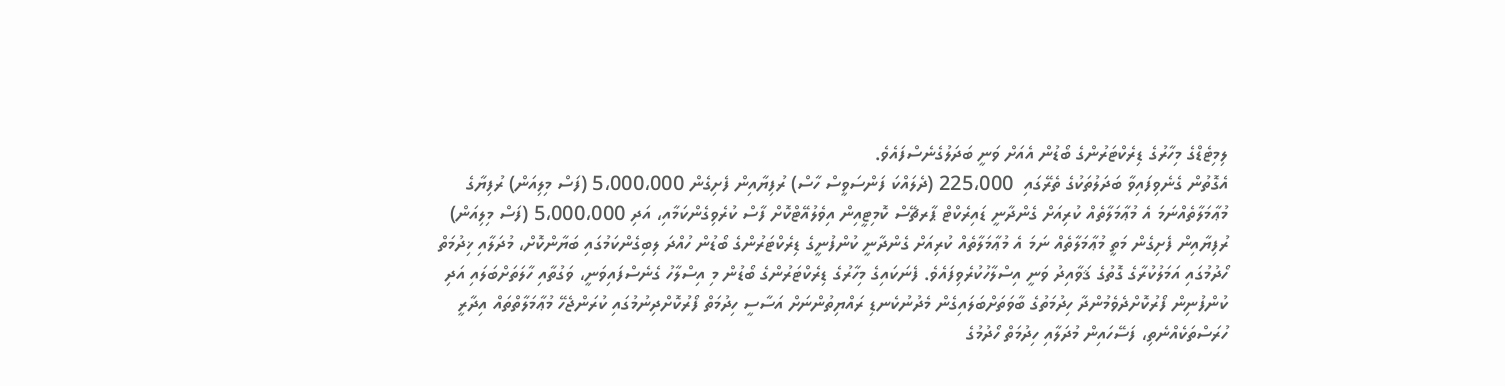ލިމިޓެޑްގެ މިހާރުގެ ޑިރެކްޓަރުންގެ ބޯޑުން އެއަށް ވަނީ ބަދަލުގެނެސްފައެވެ.
އެގޮތުން ގެނެވިފައިވާ ބަދަލުތަކުގެ ތެރޭގައި  225،000 (ދެލައްކަ ފަންސަވީސް ހާސް) ރުފިޔާއިން ފެށިގެން 5،000،000 (ފަސް މިލިއަން) ރުފިޔާގެ މުޢާމަލާތެއްނަމަ އެ މުޢާމަލާތެއް ކުރިއަށް ގެންދާނީ ޑައިރެކްޓް ޕާރޗޭސް ކޮމިޓީއިން އިވެލުއޭޓްކޮށް ފާސް ކުރެވިގެންކަމާއި، އަދި 5،000،000 (ފަސް މިލިއަން) ރުފިޔާއިން ފެށިގެން މަތީ މުޢާމަލާތެއް ނަމަ އެ މުޢާމަލާތެއް ކުރިއަށް ގެންދާނީ ކުންފުނީގެ ޑިރެކްޓަރުންގެ ބޯޑުން ހުއްދަ ލިބިގެންކަމުގައި ބަޔާންކޮށް، މުދަލާއި ޚިދުމަތް ހޯދުމުގައި އަމަލުކުރާގެ ގޮތުގެ ޤަވާއިދު ވަނީ އިސްލާހުކުރެވިފައެވެ. ފެނަކައިގެ މިހާރުގެ ޑިރެކްޓަރުންގެ ބޯޑުން މި އިސްލާހު ގެނެސްފައިވަނީ، ވަގުތާއި ހާލަތަށްބަލައި އަދި ކުންފުނިން ފޯރުކޮށްދެވެމުންދާ ހިދުމަތުގެ ބާވަތަށްބަލައިގެން މެދުނުކެނޑި ރައްޔިތުންނަށް އަސާސީ ހިދުމަތް ފޯރުކޮށްދިނުމުގައި ކުރަންޖެހޭ މުޢާމަލާތްތައް އިދާރީ ހުރަސްތަކެއްނެތި، ފަސޭހައިން މުދަލާއި ހިދުމަތް ހޯދުމުގެ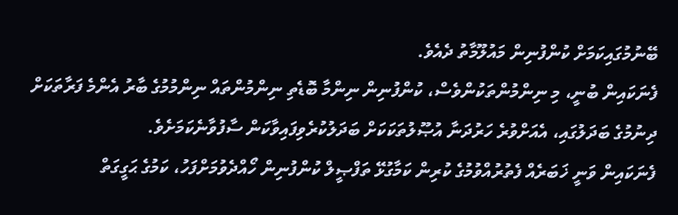ބޭނުމުގައިކަމަށް ކުންފުނިން މައުލޫމާތު ދެއެވެ.
ފެނަކައިން ބުނީ، މި ނިންމުންތަކުންވެސް، ކުންފުނިން ނިންމާ ބޮޑެތި ނިންމުންތައް ނިންމުމުގެ ބާރު އެންމެ ފަރާތަކަށް ދިނުމުގެ ބަދަލުގައި، އެއަށްވުރެ ހަރުދަނާ އުޞޫލުތަކަކަށް ބަދަލުކުރެވިފައިވާކަން ސާފުވާނެކަމަށެވެ.
ފެނަކައިން ވަނީ ޚަބަރެއް ފެތުރުއްވުމުގެ ކުރިން ކަމާގުޅޭ ތަފްޞީލް ކުންފުނިން ހޯއްދެވުމަށްފަހު، ކަމުގެ ޙަގީގަތް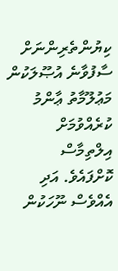ކިޔުންތެރިންނަށް ސާފުވާނެ އުޞޫލަކުން މަޢުލޫމާތު ޢާންމު ކުރެއްވުމަށް އިލްތިމާސް ކޮށްފައެވެ. އަދި އެއްވެސް ނޫހަކުން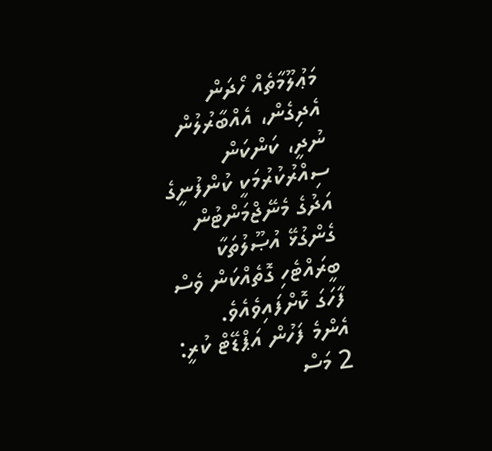މަޢުލޫމާތެއް ހޯދަން އެދިގެން، އެއްބާރުލުން ނުދީ، ކަންކަން ސިއްރުކުރުމަކީ ކުންފުނީގެ އަދުގެ މެނޭޖްމަންޓުން ގެންގުޅޭ އުޞޫލުތަކާ ބީރައްޓެހި ގޮތެއްކަން ވެސް ފާހަގަ ކޮށްފައިވެއެވެ.
އެންމެ ފަހުން އަޕްޑޭޓް ކުރީ: 2 މަސް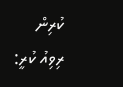ކުރިން
ރިވިއު ކުރީ: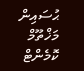ޙުސައިން މަޚްތޫމް
ކޮމެންޓް